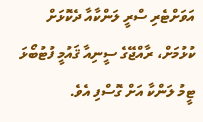އަވަށްޓެރި ސްރީ ލަންކާއާ ދެކޮޅަށް ކުޅުމަށް، ރާއްޖޭގެ ސީނިއާ ޤައުމީ ފުޓުބޯޅަ ޓީމު ލަންކާ އަށް ގޮސްފި އެވެ.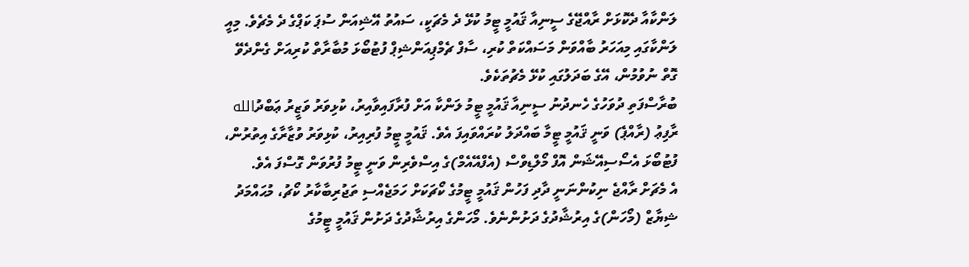ލަންކާއާ ދެކޮޅަށް ރާއްޖޭގެ ސީނިއާ ޤައުމީ ޓީމު ކުޅޭ ދެ މެޗަކީ، ސައުތު އޭޝިއަން ސުޕަ ކަޕްގެ ދެ މެޗެވެ. މިއީ ލަންކާގައި މިއަހަރު ބާއްވަން މަސައްކަތް ކުރި، ސާފް ޗެމްޕިއަންޝިޕް ފުޓުބޯޅަ މުބާރާތް ކުރިއަށް ގެންދެވޭ ގޮތް ނުވުމުން، އޭގެ ބަދަލުގައި ކުޅޭ މެޗުތަކެވެ.
ބުރާސްފަތި ދުވަހުގެ ހެނދުނު ސީނިއާ ޤައުމީ ޓީމު ލަންކާ އަށް ފުރާފައިވާއިރު، ކުޅިވަރު ވަޒީރު ޢަބްދުالله ރާފިޢު (ރާއްޕެ) ވަނީ ޤައުމީ ޓީމާ ބައްދަލު ކުރައްވައިފަ އެވެ. ޤައުމީ ޓީމު ފުރިއިރު، ކުޅިވަރު ވުޒާރާގެ އިތުރުން، ފުޓުބޯޅަ އެސޯސިއޭޝަން އޮފް މޯލްޑިވްސް (އެފްއޭއެމް)ގެ އިސްވެރިން ވަނީ ޓީމު ފުރުވަން ގޮސްފަ އެވެ.
އެ މެޗަށް ރާއްޖެ ނިކުންނަނީ ދާދި ފަހުން ޤައުމީ ޓީމުގެ ކޯޗަކަށް ހަމަޖެއްސި ތަޖުރިބާކާރު ކޯޗު، މުޙައްމަދު ޝިޔާޒް (މޯހަން)ގެ އިރުޝާދުގެ ދަށުންނެވެ. މޯހަންގެ އިރުޝާދުގެ ދަށުން ޤައުމީ ޓީމުގެ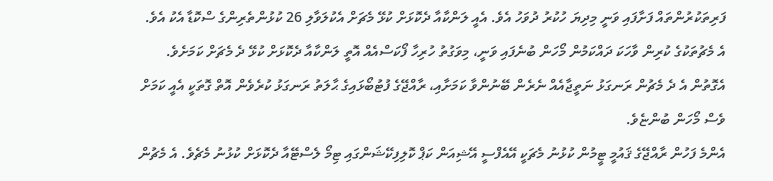ފަރިތަކުރުންތައް ފަށާފައި ވަނީ މިދިޔަ ހުކުރު ދުވަހު އެވެ. އެއީ ލަންކާއާ ދެކޮޅަށް ކުޅޭ މެޗަށް އެކުލަވާލި 26 ކުޅުންތެރިންގެ ސްކޮޑާ އެކު އެވެ.
އެ މެޗުތަކުގެ ކުރިން ވާހަކަ ދައްކަމުން މޯހަން ބުނެފައި ވަނީ، މިވަގުތު ހުރިހާ ފޯކަސްއެއް އޮތީ ލަންކާއާ ދެކޮޅަށް ކުޅޭ ދެ މެޗަށް ކަމަށެވެ. އެގޮތުން އެ ދެ މެޗުން ރަނގަޅު ނަތީޖާއެއް ނެރެން ބޭނުންވާ ކަމަށާއި، ރާއްޖޭގެ ފުޓުބޯޅައިގެ ޙާލަތު ރަނގަޅު ކުރެވެން އޮތް ގޮތަކީ އެއީ ކަމަށް ވެސް މޯހަން ބުންޏެވެ.
އެންމެ ފަހުން ރާއްޖޭގެ ޤައުމީ ޓީމުން ކުޅުނު މެޗަކީ އޭއެފްސީ އޭޝިއަން ކަޕް ކޮލިފިކޭޝަންގައި ޓިމޯ ލެސްޓޭއާ ދެކޮޅަށް ކުޅުނު މެޗެވެ. އެ މެޗުން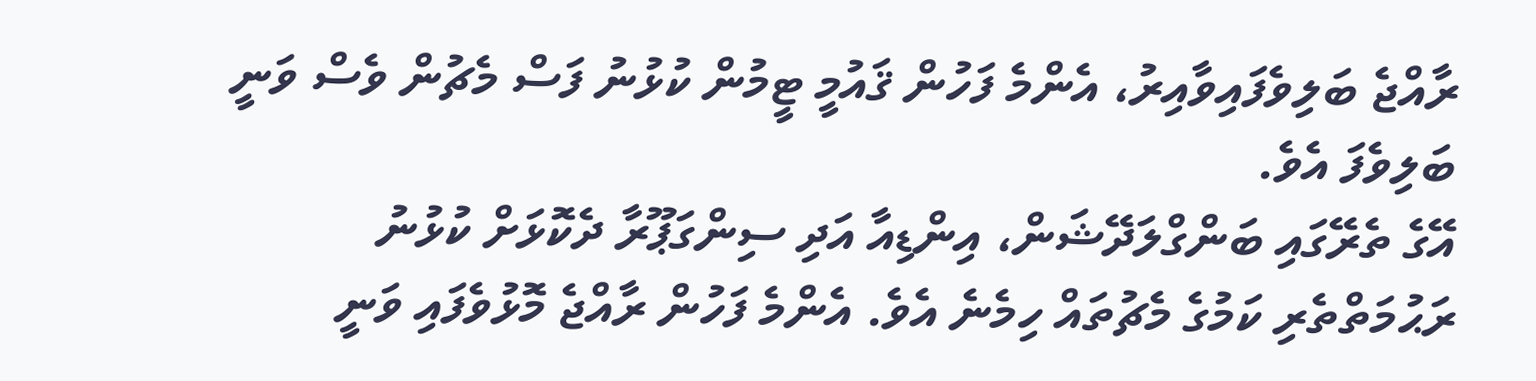ރާއްޖެ ބަލިވެފައިވާއިރު، އެންމެ ފަހުން ޤައުމީ ޓީމުން ކުޅުނު ފަސް މެޗުން ވެސް ވަނީ ބަލިވެފަ އެވެ.
އޭގެ ތެރޭގައި ބަންގްލަދޭޝަން، އިންޑިއާ އަދި ސިންގަޕޫރާ ދެކޮޅަށް ކުޅުނު ރަޙުމަތްތެރި ކަމުގެ މެޗުތައް ހިމެނެ އެވެ. އެންމެ ފަހުން ރާއްޖެ މޮޅުވެފައި ވަނީ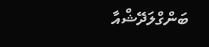ބަންގްލަދޭޝްއާ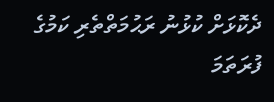ދެކޮޅަށް ކުޅުނު ރަޙުމަތްތެރި ކަމުގެ ފުރަތަމަ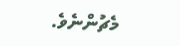މެޗުންނެވެ.